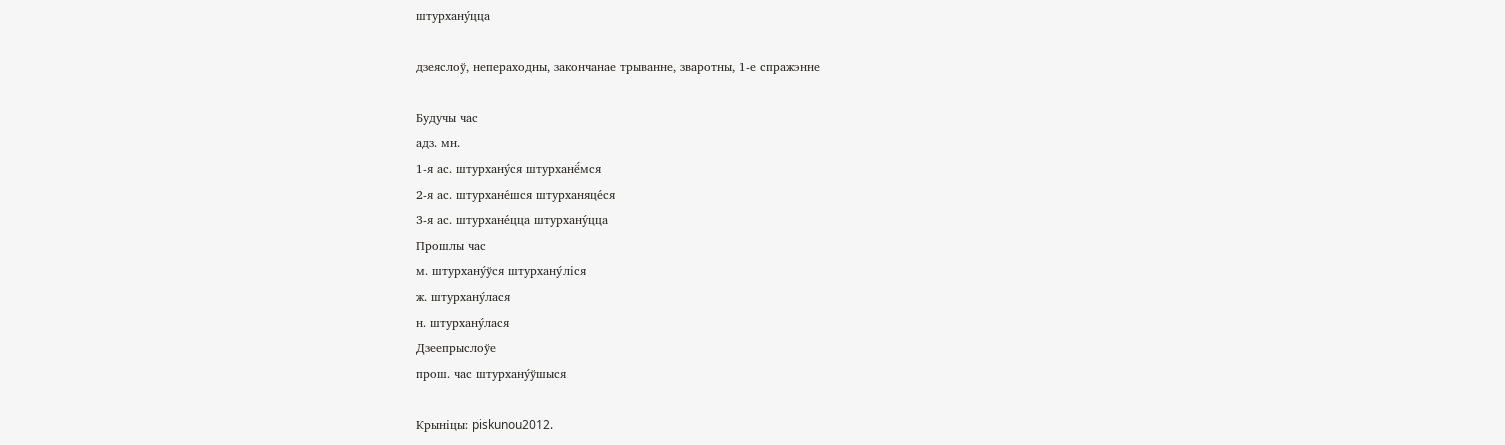штурхану́цца

дзеяслоў, непераходны, закончанае трыванне, зваротны, 1-е спражэнне

Будучы час
адз. мн.
1-я ас. штурхану́ся штурханё́мся
2-я ас. штурхане́шся штурханяце́ся
3-я ас. штурхане́цца штурхану́цца
Прошлы час
м. штурхану́ўся штурхану́ліся
ж. штурхану́лася
н. штурхану́лася
Дзеепрыслоўе
прош. час штурхану́ўшыся

Крыніцы: piskunou2012.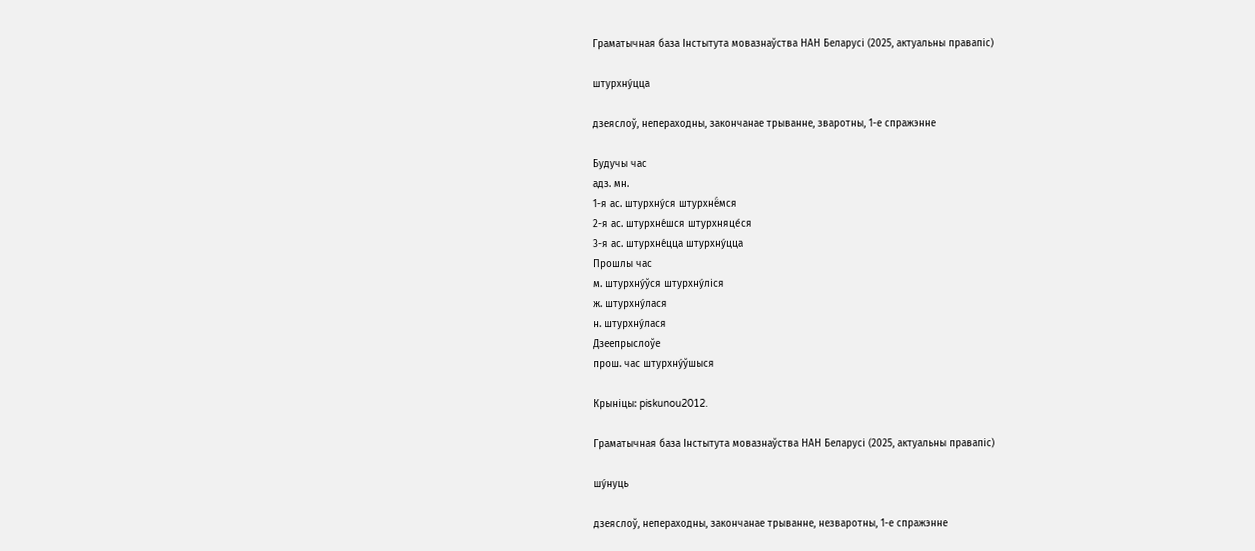Граматычная база Інстытута мовазнаўства НАН Беларусі (2025, актуальны правапіс)

штурхну́цца

дзеяслоў, непераходны, закончанае трыванне, зваротны, 1-е спражэнне

Будучы час
адз. мн.
1-я ас. штурхну́ся штурхнё́мся
2-я ас. штурхне́шся штурхняце́ся
3-я ас. штурхне́цца штурхну́цца
Прошлы час
м. штурхну́ўся штурхну́ліся
ж. штурхну́лася
н. штурхну́лася
Дзеепрыслоўе
прош. час штурхну́ўшыся

Крыніцы: piskunou2012.

Граматычная база Інстытута мовазнаўства НАН Беларусі (2025, актуальны правапіс)

шу́нуць

дзеяслоў, непераходны, закончанае трыванне, незваротны, 1-е спражэнне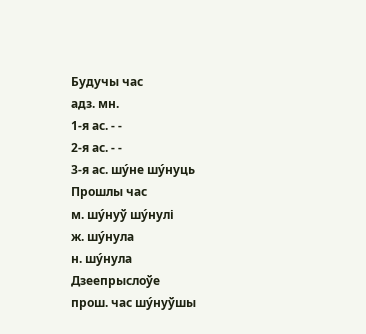Будучы час
адз. мн.
1-я ас. - -
2-я ас. - -
3-я ас. шу́не шу́нуць
Прошлы час
м. шу́нуў шу́нулі
ж. шу́нула
н. шу́нула
Дзеепрыслоўе
прош. час шу́нуўшы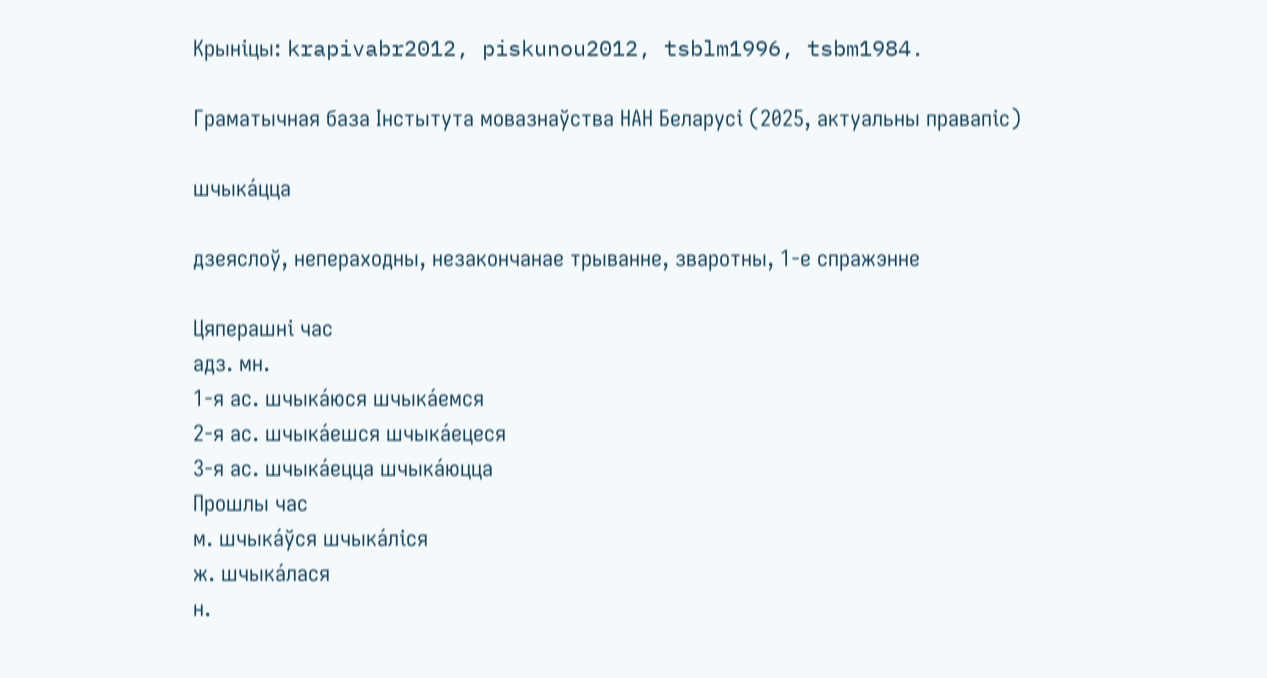Крыніцы: krapivabr2012, piskunou2012, tsblm1996, tsbm1984.

Граматычная база Інстытута мовазнаўства НАН Беларусі (2025, актуальны правапіс)

шчыка́цца

дзеяслоў, непераходны, незакончанае трыванне, зваротны, 1-е спражэнне

Цяперашні час
адз. мн.
1-я ас. шчыка́юся шчыка́емся
2-я ас. шчыка́ешся шчыка́ецеся
3-я ас. шчыка́ецца шчыка́юцца
Прошлы час
м. шчыка́ўся шчыка́ліся
ж. шчыка́лася
н.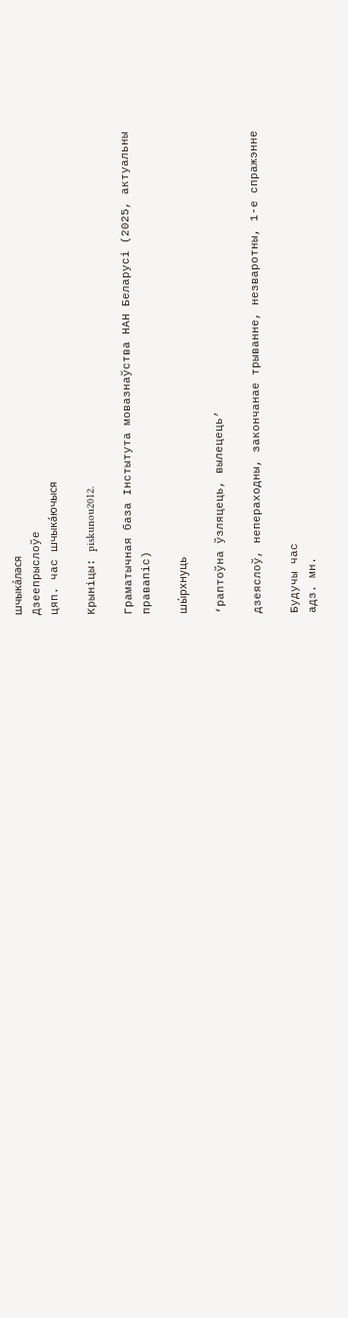шчыка́лася
Дзеепрыслоўе
цяп. час шчыка́ючыся

Крыніцы: piskunou2012.

Граматычная база Інстытута мовазнаўства НАН Беларусі (2025, актуальны правапіс)

шы́рхнуць

‘раптоўна ўзляцець, вылецець’

дзеяслоў, непераходны, закончанае трыванне, незваротны, 1-е спражэнне

Будучы час
адз. мн.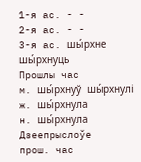1-я ас. - -
2-я ас. - -
3-я ас. шы́рхне шы́рхнуць
Прошлы час
м. шы́рхнуў шы́рхнулі
ж. шы́рхнула
н. шы́рхнула
Дзеепрыслоўе
прош. час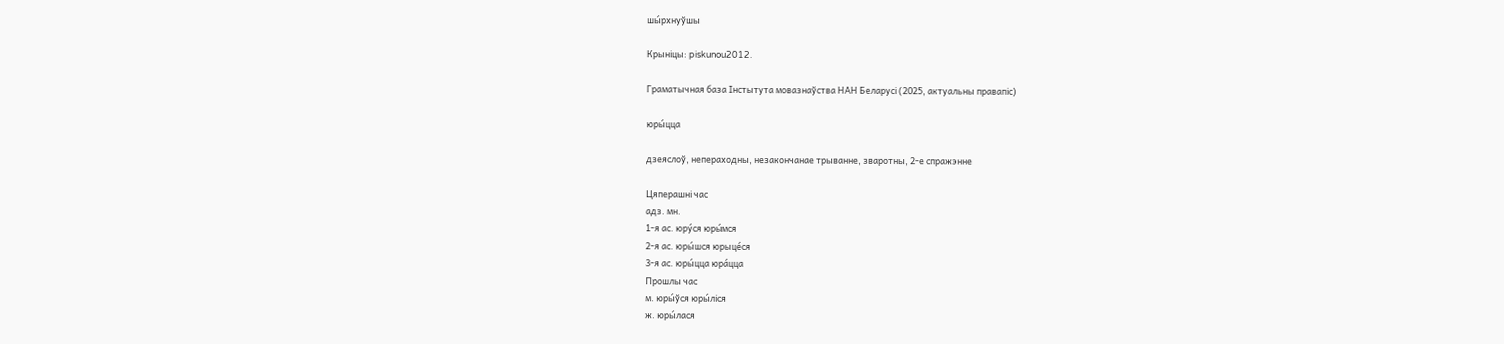шы́рхнуўшы

Крыніцы: piskunou2012.

Граматычная база Інстытута мовазнаўства НАН Беларусі (2025, актуальны правапіс)

юры́цца

дзеяслоў, непераходны, незакончанае трыванне, зваротны, 2-е спражэнне

Цяперашні час
адз. мн.
1-я ас. юру́ся юры́мся
2-я ас. юры́шся юрыце́ся
3-я ас. юры́цца юра́цца
Прошлы час
м. юры́ўся юры́ліся
ж. юры́лася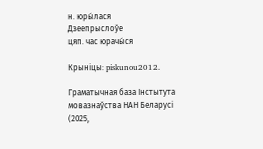н. юры́лася
Дзеепрыслоўе
цяп. час юрачы́ся

Крыніцы: piskunou2012.

Граматычная база Інстытута мовазнаўства НАН Беларусі (2025,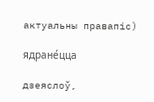актуальны правапіс)

ядране́цца

дзеяслоў,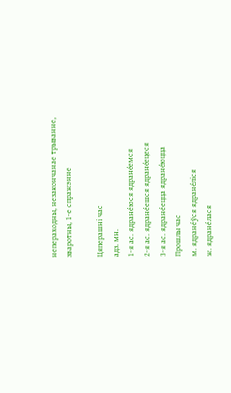непераходны, незакончанае трыванне, зваротны, 1-е спражэнне

Цяперашні час
адз. мн.
1-я ас. ядране́юся ядране́емся
2-я ас. ядране́ешся ядране́ецеся
3-я ас. ядране́ецца ядране́юцца
Прошлы час
м. ядране́ўся ядране́ліся
ж. ядране́лася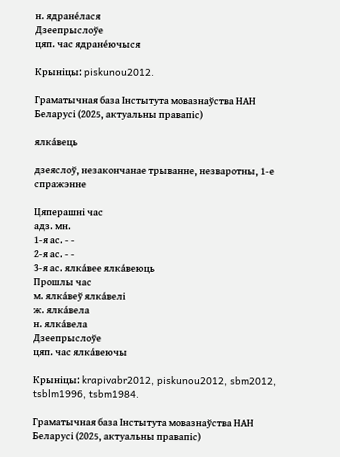н. ядране́лася
Дзеепрыслоўе
цяп. час ядране́ючыся

Крыніцы: piskunou2012.

Граматычная база Інстытута мовазнаўства НАН Беларусі (2025, актуальны правапіс)

ялка́вець

дзеяслоў, незакончанае трыванне, незваротны, 1-е спражэнне

Цяперашні час
адз. мн.
1-я ас. - -
2-я ас. - -
3-я ас. ялка́вее ялка́веюць
Прошлы час
м. ялка́веў ялка́велі
ж. ялка́вела
н. ялка́вела
Дзеепрыслоўе
цяп. час ялка́веючы

Крыніцы: krapivabr2012, piskunou2012, sbm2012, tsblm1996, tsbm1984.

Граматычная база Інстытута мовазнаўства НАН Беларусі (2025, актуальны правапіс)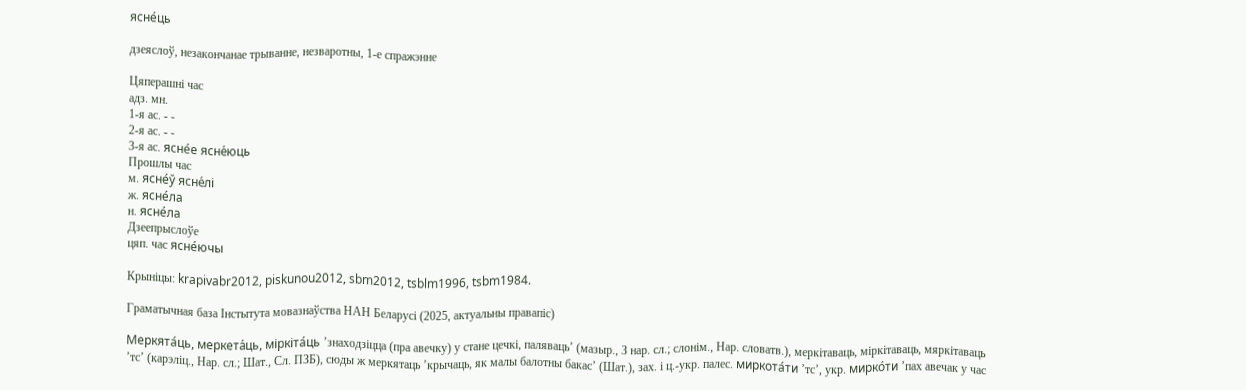ясне́ць

дзеяслоў, незакончанае трыванне, незваротны, 1-е спражэнне

Цяперашні час
адз. мн.
1-я ас. - -
2-я ас. - -
3-я ас. ясне́е ясне́юць
Прошлы час
м. ясне́ў ясне́лі
ж. ясне́ла
н. ясне́ла
Дзеепрыслоўе
цяп. час ясне́ючы

Крыніцы: krapivabr2012, piskunou2012, sbm2012, tsblm1996, tsbm1984.

Граматычная база Інстытута мовазнаўства НАН Беларусі (2025, актуальны правапіс)

Меркята́ць, меркета́ць, міркіта́ць ’знаходзіцца (пра авечку) у стане цечкі, паляваць’ (мазыр., З нар. сл.; слонім., Нар. словатв.), меркітаваць, міркітаваць, мяркітаваць ’тс’ (карэліц., Нар. сл.; Шат., Сл. ПЗБ), сюды ж меркятаць ’крычаць, як малы балотны бакас’ (Шат.), зах. і ц.-укр. палес. миркота́ти ’тс’, укр. мирко́ти ’пах авечак у час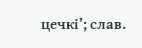цечкі’; слав.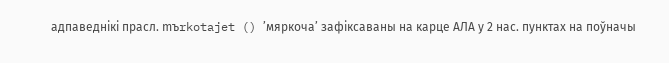адпаведнікі прасл. mъrkotajet () ’мяркоча’ зафіксаваны на карце АЛА у 2 нас. пунктах на поўначы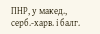ПНР, у макед., серб.-харв. і балг.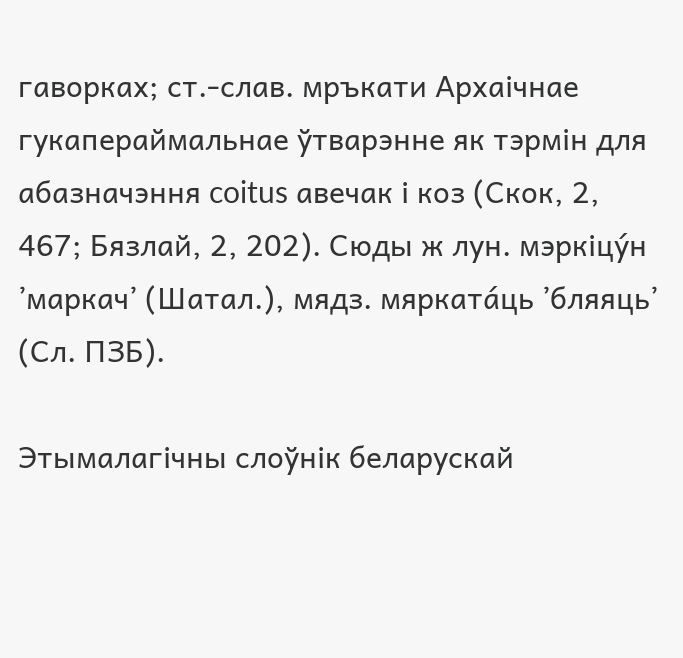гаворках; ст.-слав. мръкати Архаічнае гукапераймальнае ўтварэнне як тэрмін для абазначэння coitus авечак і коз (Скок, 2, 467; Бязлай, 2, 202). Сюды ж лун. мэркіцу́н ’маркач’ (Шатал.), мядз. мярката́ць ’бляяць’ (Сл. ПЗБ).

Этымалагічны слоўнік беларускай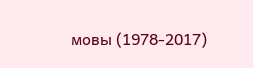мовы (1978-2017)